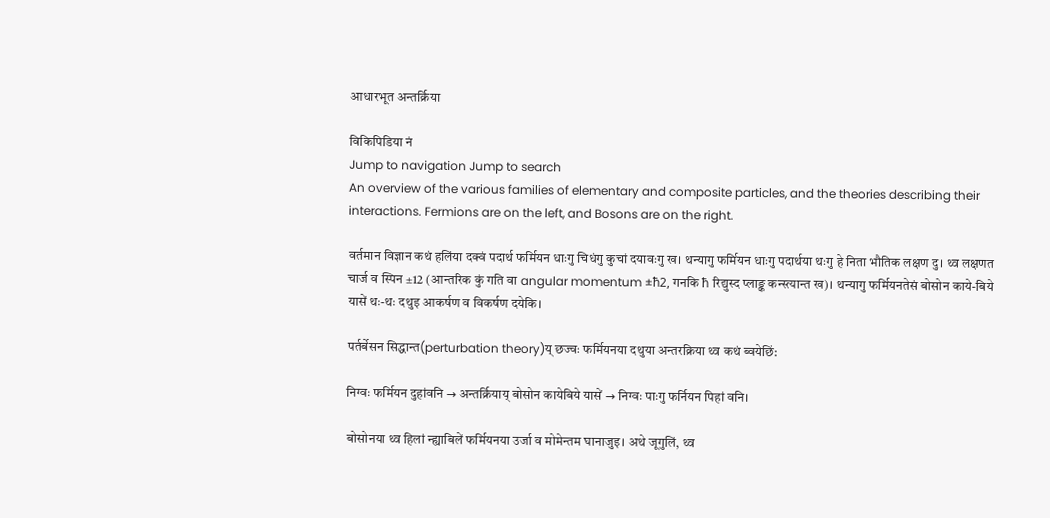आधारभूत अन्तर्क्रिया

विकिपिडिया नं
Jump to navigation Jump to search
An overview of the various families of elementary and composite particles, and the theories describing their interactions. Fermions are on the left, and Bosons are on the right.

वर्तमान विज्ञान कथं हलिंया दक्वं पदार्थ फर्मियन धाःगु चिधंगु कुचां दयावःगु ख। थन्यागु फर्मियन धाःगु पदार्थया थःगु हे निता भौतिक लक्षण दु। थ्व लक्षणत चार्ज व स्पिन ±12 (आन्तरिक कुं गति वा angular momentum ±ħ2, गनकि ħ रिद्युस्द प्लाङ्क कन्स्त्यान्त ख)। थन्यागु फर्मियनतेसं बोसोन काये-बिये यासें थः-थः दथुइ आकर्षण व विकर्षण दयेकि।

पर्तर्बेसन सिद्धान्त(perturbation theory)य् छज्वः फर्मियनया दथुया अन्तरक्रिया थ्व कथं ब्वयेछिं:

निग्वः फर्मियन दुहांवनि → अन्तर्क्रियाय् बोसोन कायेबिये यासें → निग्वः पाःगु फर्नियन पिहां वनि।

बोसोनया थ्व हिलां न्ह्याबिलें फर्मियनया उर्जा व मोमेन्तम घानाजुइ। अथे जूगुलिं, थ्व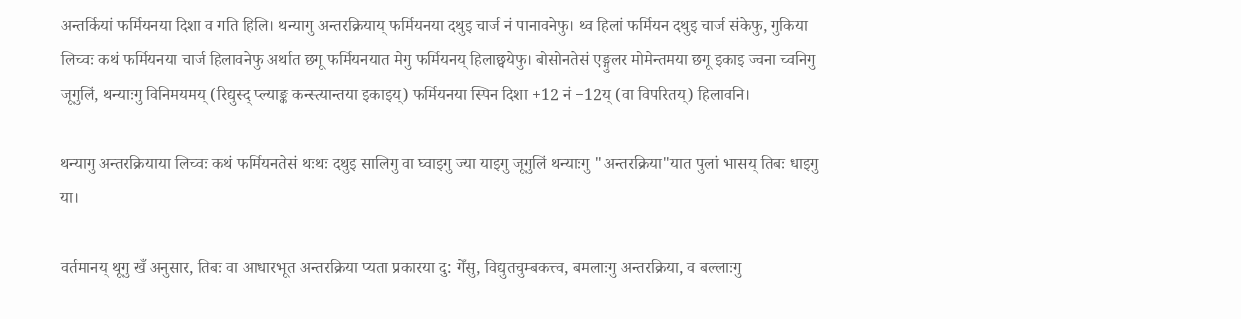अन्तर्कियां फर्मियनया दिशा व गति हिलि। थन्यागु अन्तरक्रियाय् फर्मियनया दथुइ चार्ज नं पानावनेफु। थ्व हिलां फर्मियन दथुइ चार्ज संकेफु, गुकिया लिच्वः कथं फर्मियनया चार्ज हिलावनेफु अर्थात छगू फर्मियनयात मेगु फर्मियनय् हिलाछ्वयेफु। बोसोनतेसं एङ्गुलर मोमेन्तमया छगू इकाइ ज्वना च्वनिगु जूगुलिं, थन्याःगु विनिमयमय् (रिद्युस्द् प्ल्याङ्क कन्स्त्यान्तया इकाइय्) फर्मियनया स्पिन दिशा +12 नं −12य् (वा विपरितय्) हिलावनि।

थन्यागु अन्तरक्रियाया लिच्वः कथं फर्मियनतेसं थःथः दथुइ सालिगु वा घ्वाइगु ज्या याइगु जूगुलिं थन्याःगु "अन्तरक्रिया"यात पुलां भासय् तिबः धाइगु या।

वर्तमानय् थूगु खँ अनुसार, तिबः वा आधारभूत अन्तरक्रिया प्यता प्रकारया दु: गेँसु, विद्युतचुम्बकत्त्व, बमलाःगु अन्तरक्रिया, व बल्लाःगु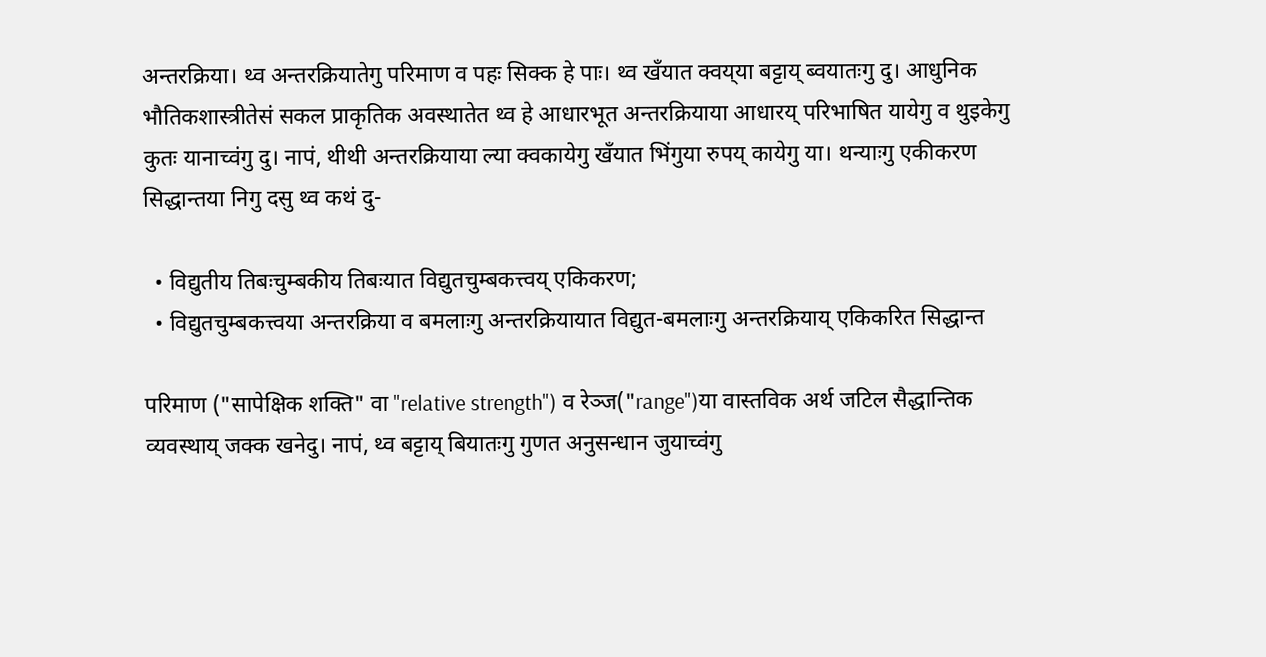अन्तरक्रिया। थ्व अन्तरक्रियातेगु परिमाण व पहः सिक्क हे पाः। थ्व खँयात क्वय्‌या बट्टाय् ब्वयातःगु दु। आधुनिक भौतिकशास्त्रीतेसं सकल प्राकृतिक अवस्थातेत थ्व हे आधारभूत अन्तरक्रियाया आधारय् परिभाषित यायेगु व थुइकेगु कुतः यानाच्वंगु दु। नापं, थीथी अन्तरक्रियाया ल्या क्वकायेगु खँयात भिंगुया रुपय् कायेगु या। थन्याःगु एकीकरण सिद्धान्तया निगु दसु थ्व कथं दु-

  • विद्युतीय तिबःचुम्बकीय तिबःयात विद्युतचुम्बकत्त्वय् एकिकरण;
  • विद्युतचुम्बकत्त्वया अन्तरक्रिया व बमलाःगु अन्तरक्रियायात विद्युत-बमलाःगु अन्तरक्रियाय् एकिकरित सिद्धान्त

परिमाण ("सापेक्षिक शक्ति" वा "relative strength") व रेञ्ज("range")या वास्तविक अर्थ जटिल सैद्धान्तिक व्यवस्थाय् जक्क खनेदु। नापं, थ्व बट्टाय् बियातःगु गुणत अनुसन्धान जुयाच्वंगु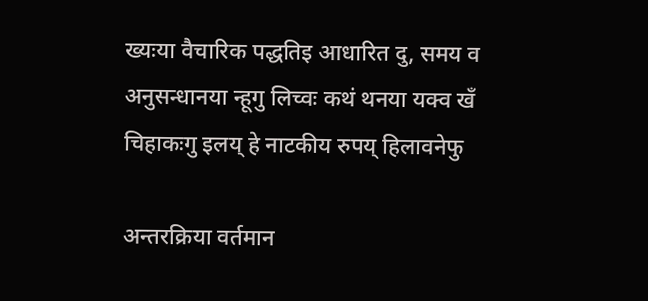ख्यःया वैचारिक पद्धतिइ आधारित दु, समय व अनुसन्धानया न्हूगु लिच्वः कथं थनया यक्व खँ चिहाकःगु इलय् हे नाटकीय रुपय् हिलावनेफु

अन्तरक्रिया वर्तमान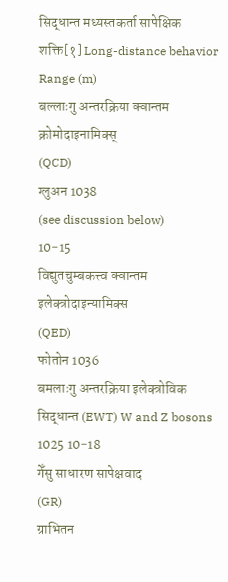सिद्धान्त मध्यस्तकर्ता सापेक्षिक शक्ति[१] Long-distance behavior Range (m)
बल्लाःगु अन्तरक्रिया क्वान्तम क्रोमोदाइनामिक्स्
(QCD)
ग्लुअन 1038
(see discussion below)
10−15
विद्युतचुम्बकत्त्व क्वान्तम इलेक्त्रोदाइन्यामिक्स
(QED)
फोतोन 1036
बमलाःगु अन्तरक्रिया इलेक्त्रोविक सिद्धान्त (EWT) W and Z bosons 1025 10−18
गेँसु साधारण सापेक्षवाद
(GR)
ग्राभितन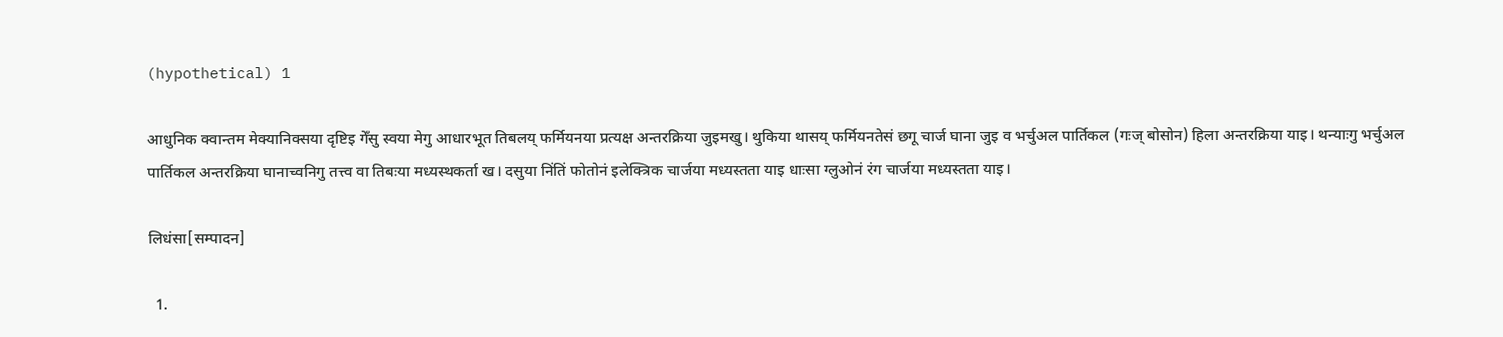(hypothetical) 1

आधुनिक क्वान्तम मेक्यानिक्सया दृष्टिइ गेँसु स्वया मेगु आधारभूत तिबलय् फर्मियनया प्रत्यक्ष अन्तरक्रिया जुइमखु। थुकिया थासय् फर्मियनतेसं छगू चार्ज घाना जुइ व भर्चुअल पार्तिकल (गःज् बोसोन) हिला अन्तरक्रिया याइ। थन्याःगु भर्चुअल पार्तिकल अन्तरक्रिया घानाच्वनिगु तत्त्व वा तिबःया मध्यस्थकर्ता ख। दसुया निंतिं फोतोनं इलेक्त्रिक चार्जया मध्यस्तता याइ धाःसा ग्लुओनं रंग चार्जया मध्यस्तता याइ।

लिधंसा[सम्पादन]

  1.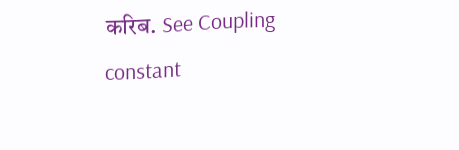करिब. See Coupling constant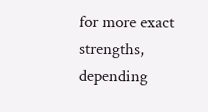for more exact strengths, depending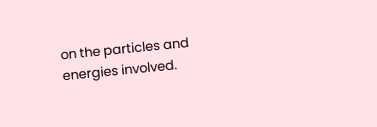on the particles and energies involved.